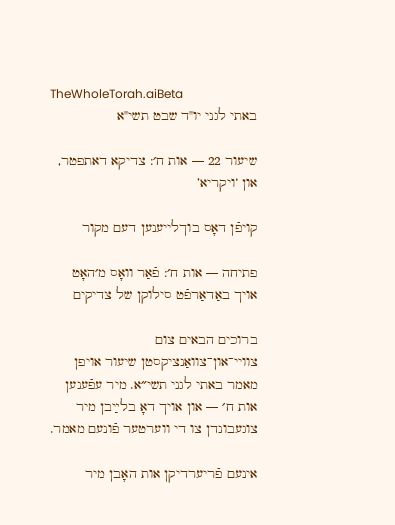TheWholeTorah.aiBeta
באתי לגני יו"ד שבט תשי"א

שיעור 22 — אות ח׳: צדיקא דאתפטר, און ‘ויקריא’

קויפֿן דאָס בוךלייענען דעם מקור

פתיחה — אות ח׳: פֿאַר וואָס מ׳האָט אויך באַדאַרפֿט סילוקן של צדיקים

ברוכים הבאים צום צוויי־און־צוואַנציקסטן שיעור אויפן מאמר באתי לגני תשי״א. מיר עפֿענען אות ח׳ — און אויך דאָ בלײַבן מיר צוגעבונדן צו די ווערטער פֿונעם מאמר.

אינעם פֿריערדיקן אות האָבן מיר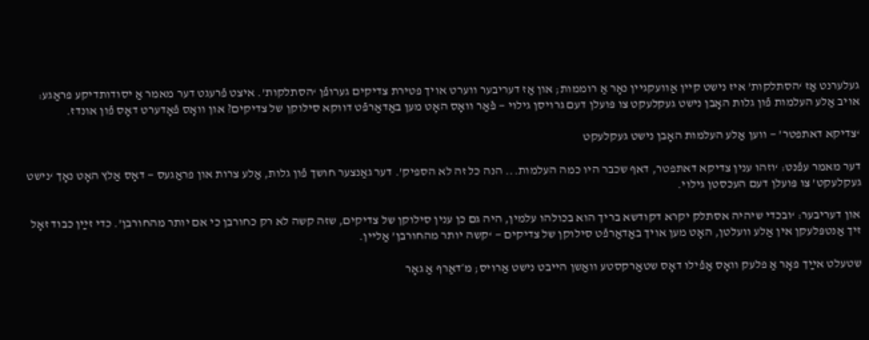געלערנט אַז ‘הסתלקות’ איז נישט קיין אַוועקגיין נאָר אַ רוממות; און אַז דעריבער ווערט אויך פטירת צדיקים גערופֿן ‘הסתלקות’. איצט פֿרעגט דער מאמר אַ יסודותדיקע פראַגע: אויב אַלע העלמות פֿון גלות האָבן נישט געקלעקט צו פּועלן דעם גרויסן גילוי — פֿאַר וואָס האָט מען באַדאַרפֿט דווקא סילוקן של צדיקים? און וואָס פֿאָדערט דאָס פֿון אונדז.

‘צדיקא דאתפטר’ — ווען אַלע העלמות האָבן נישט געקלעקט

דער מאמר עפֿנט: ‘וזהו ענין צדיקא דאתפטר, דאף שכבר היו כמה העלמות... הנה כל זה לא הספיק’. דער גאַנצער חושך פֿון גלות, אַלע צרות און פראַגעס — דאָס אַלץ האָט נאָך ‘נישט געקלעקט’ צו פּועלן דעם העכסטן גילוי.

און דעריבער: ‘ובכדי שיהיה אסתלק יקרא דקודשא בריך הוא בכולהו עלמין, היה גם כן ענין סילוקן של צדיקים, שזה קשה לא רק כחורבן כי אם יותר מהחורבן’. כדי זײַן כבוד זאָל זיך אַנטפּלעקן אין אַלע וועלטן, האָט מען אויך באַדאַרפֿט סילוקן של צדיקים — ‘קשה יותר מהחורבן’ אַליין.

שטעלט אײַך פאָר אַ פלעק וואָס אַפֿילו דאָס שטאַרקסטע וואַשן הייבט נישט אַרויס; מ׳דאַרף אַ גאָר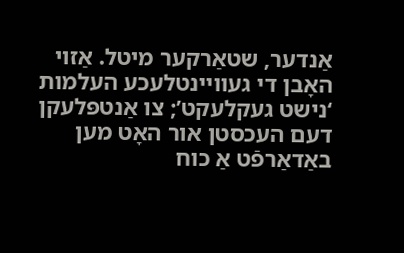אַנדער, שטאַרקער מיטל. אַזוי האָבן די געוויינטלעכע העלמות ‘נישט געקלעקט’; צו אַנטפּלעקן דעם העכסטן אור האָט מען באַדאַרפֿט אַ כוח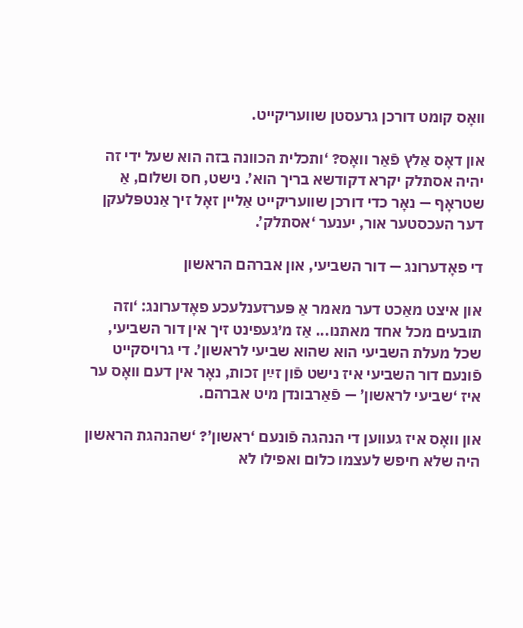וואָס קומט דורכן גרעסטן שוועריקייט.

און דאָס אַלץ פֿאַר וואָס? ‘ותכלית הכוונה בזה הוא שעל ידי זה יהיה אסתלק יקרא דקודשא בריך הוא’. נישט, חס ושלום, אַ שטראָף — נאָר כדי דורכן שוועריקייט אַליין זאָל זיך אַנטפּלעקן דער העכסטער אור, יענער ‘אסתלק’.

די פאָדערונג — דור השביעי, און אברהם הראשון

און איצט מאַכט דער מאמר אַ פּערזענלעכע פאָדערונג: ‘וזה תובעים מכל אחד מאתנו... אַז מ׳געפינט זיך אין דור השביעי, שכל מעלת השביעי הוא שהוא שביעי לראשון’. די גרויסקייט פֿונעם דור השביעי איז נישט פֿון זײַן זכות, נאָר אין דעם וואָס ער איז ‘שביעי לראשון’ — פֿאַרבונדן מיט אברהם.

און וואָס איז געווען די הנהגה פֿונעם ‘ראשון’? ‘שהנהגת הראשון היה שלא חיפש לעצמו כלום ואפילו לא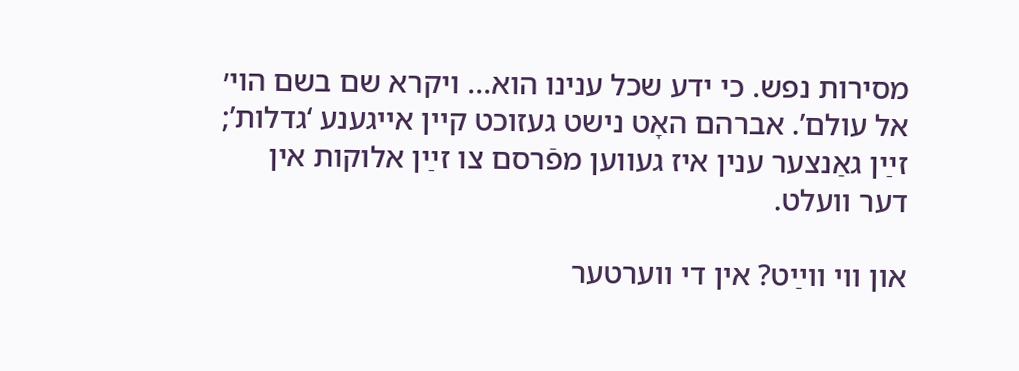מסירות נפש. כי ידע שכל ענינו הוא... ויקרא שם בשם הוי׳ אל עולם’. אברהם האָט נישט געזוכט קיין אייגענע ‘גדלות’; זײַן גאַנצער ענין איז געווען מפֿרסם צו זײַן אלוקות אין דער וועלט.

און ווי ווײַט? אין די ווערטער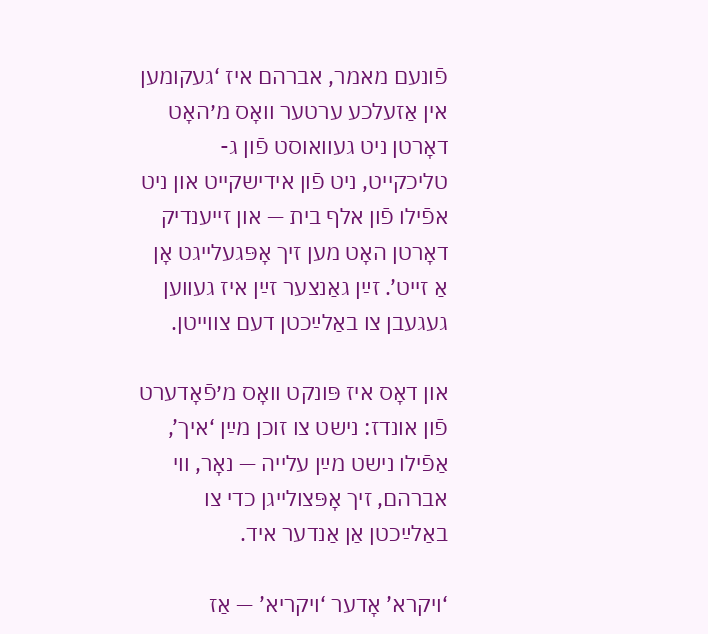פֿונעם מאמר, אברהם איז ‘געקומען אין אַזעלכע ערטער וואָס מ׳האָט דאָרטן ניט געוואוסט פֿון ג-טליכקייט, ניט פֿון אידישקייט און ניט אפֿילו פֿון אלף בית — און זייענדיק דאָרטן האָט מען זיך אָפּגעלייגט אָן אַ זייט’. זײַן גאַנצער זײַן איז געווען געגעבן צו באַלײַכטן דעם צווייטן.

און דאָס איז פּונקט וואָס מ׳פֿאָדערט פֿון אונדז: נישט צו זוכן מײַן ‘איך’, אַפֿילו נישט מײַן עלייה — נאָר, ווי אברהם, זיך אָפּצולייגן כדי צו באַלײַכטן אַן אַנדער איד.

‘ויקרא’ אָדער ‘ויקריא’ — אַז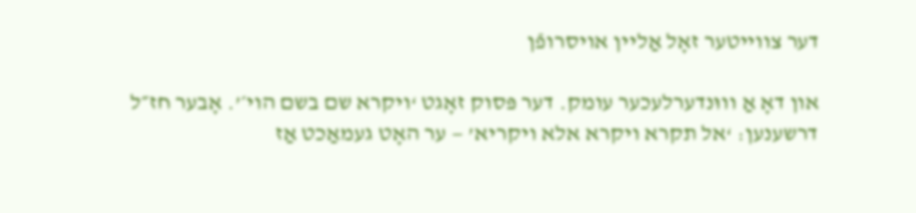דער צווייטער זאָל אַליין אויסרופֿן

און דאָ אַ וווּנדערלעכער עומק. דער פּסוק זאָגט ‘ויקרא שם בשם הוי׳’. אָבער חז״ל דרשענען: ‘אל תקרא ויקרא אלא ויקריא’ — ער האָט געמאַכט אַז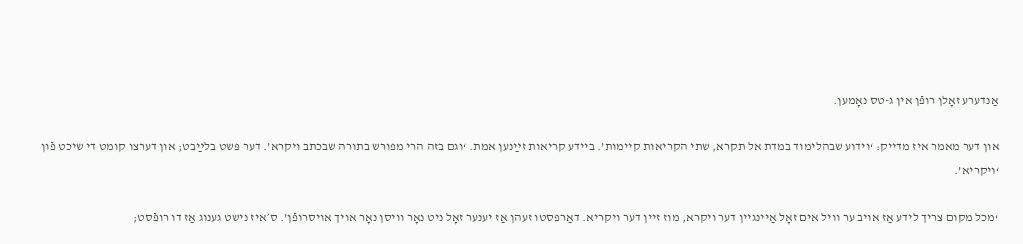אַנדערע זאָלן רופֿן אין ג-טס נאָמען.

און דער מאמר איז מדייק: ‘וידוע שבהלימוד במדת אל תקרא, שתי הקריאות קיימות’. ביידע קריאות זײַנען אמת. ‘וגם בזה הרי מפורש בתורה שבכתב ויקרא’. דער פּשט בלײַבט; און דערצו קומט די שיכט פֿון ‘ויקריא’.

‘מכל מקום צריך לידע אַז אויב ער וויל אים זאָל אַיינגיין דער ויקרא, מוז זיין דער ויקריא. דאַרפסטו זעהן אַז יענער זאָל ניט נאָר וויסן נאָר אויך אויסרופֿן’. ס׳איז נישט גענוג אַז דו רופֿסט;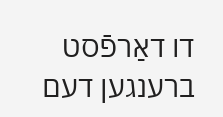דו דאַרפֿסט ברענגען דעם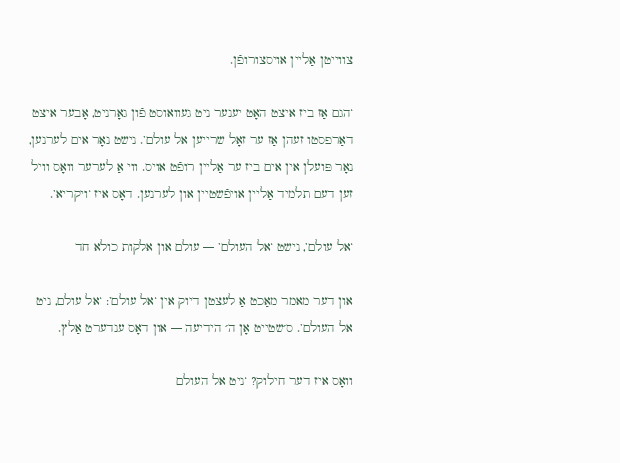צווייטן אַליין אויסצורופֿן.

‘הגם אַז ביז איצט האָט יענער ניט געוואוסט פֿון גאָרניט, אָבער איצט דאַרפסטו זעהן אַז ער זאָל שרייען אל עולם’. נישט נאָר אים לערנען, נאָר פּועלן אין אים ביז ער אַליין רופֿט אויס. ווי אַ לערער וואָס וויל זען דעם תלמיד אַליין אויפֿשטיין און לערנען. דאָס איז ‘ויקריא’.

‘אל עולם’, נישט ‘אל העולם’ — עולם און אלקות כולא חד

און דער מאמר מאַכט אַ לעצטן דיוק אין ‘אל עולם’: ‘אל עולם, ניט אל העולם’. ס׳שטייט אָן ה׳ הידיעה — און דאָס ענדערט אַלץ.

וואָס איז דער חילוק? ‘ניט אל העולם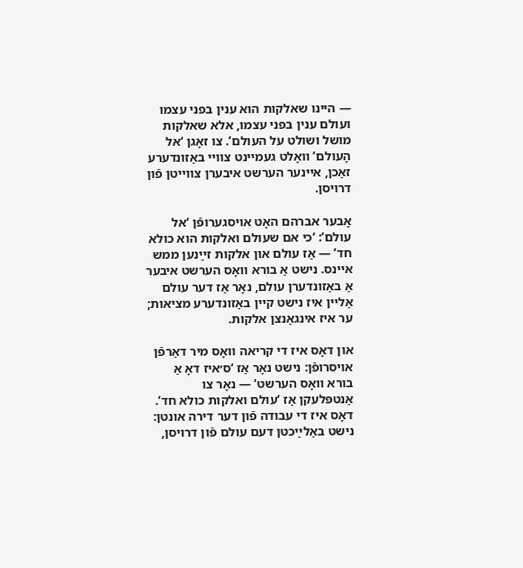— היינו שאלקות הוא ענין בפני עצמו ועולם ענין בפני עצמו, אלא שאלקות מושל ושולט על העולם’. צו זאָגן ‘אל הָעולם’ וואָלט געמיינט צוויי באַזונדערע זאַכן, איינער הערשט איבערן צווייטן פֿון דרויסן.

אָבער אברהם האָט אויסגערופֿן ‘אל עולם’: ‘כי אם שעולם ואלקות הוא כולא חד’ — אַז עולם און אלקות זײַנען ממש איינס. נישט אַ בורא וואָס הערשט איבער אַ באַזונדערן עולם, נאָר אַז דער עולם אַליין איז נישט קיין באַזונדערע מציאות; ער איז אינגאַנצן אלקות.

און דאָס איז די קריאה וואָס מיר דאַרפֿן אויסרופֿן: נישט נאָר אַז ‘ס׳איז דאָ אַ בורא וואָס הערשט’ — נאָר צו אַנטפּלעקן אַז ‘עולם ואלקות כולא חד’. דאָס איז די עבודה פֿון דער דירה אונטן: נישט באַלײַכטן דעם עולם פֿון דרויסן,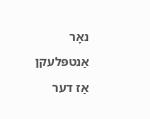נאָר אַנטפּלעקן אַז דער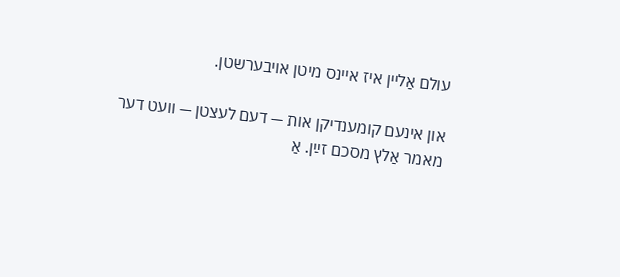עולם אַליין איז איינס מיטן אויבערשטן.

און אינעם קומענדיקן אות — דעם לעצטן — וועט דער מאמר אַלץ מסכם זײַן. אַ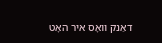דאַנק וואָס איר האָט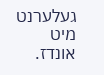געלערנט מיט אונדז.